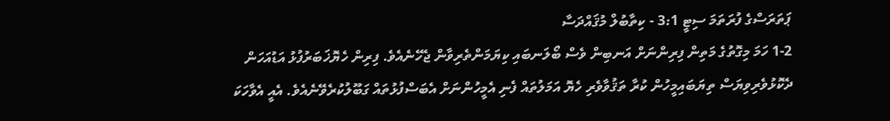ޕަތަރަސްގެ ފުރަތަމަ ސިޓީ 3:1 - ކިތާބުލް މުޤައްދަސާ
1-2 ހަމަ މިގޮތުގެ މަތިން ފިރިންނަށް އަނބިން ވެސް ބޯލަނބައި ކިޔަމަންތެރިވާން ޖެހޭނެއެވެ. ފިރިން ހެޔޮޚަބަރުފުޅު އަޑުއަހަން ދެކޮޅުވެރިވިޔަސް ތިޔަބައިމީހުން ކުރާ ތަޤުވާވެރި ހެޔޮ އަމަލުތައް ފެނި އެމީހުންނަށް އެބަސްފުޅުތައް ގަބޫލުކުރެވޭނެއެވެ. އެއީ އެވާހަކަ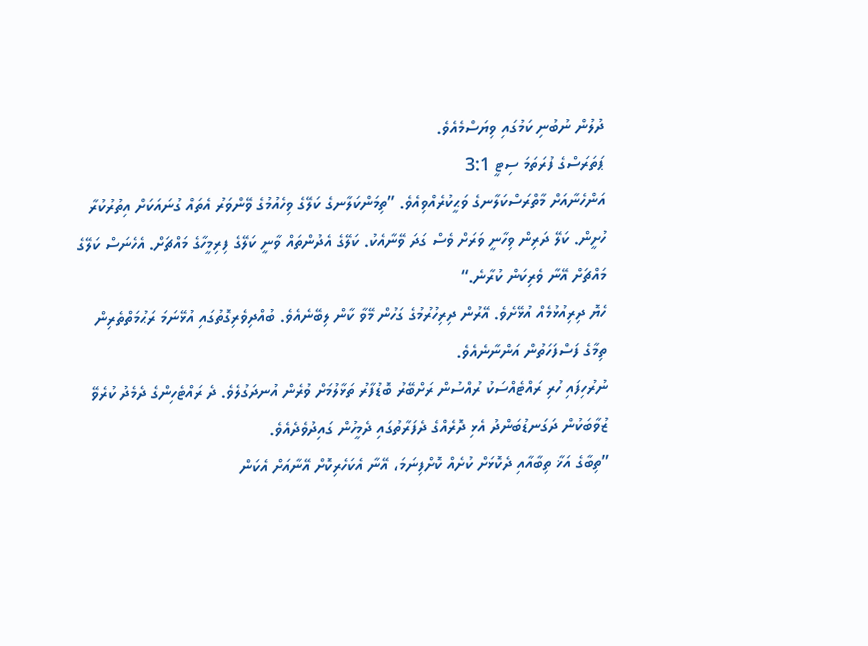ދުލުން ނުބުނި ކަމުގައި ވިޔަސްމެއެވެ.
ޕަތަރަސްގެ ފުރަތަމަ ސިޓީ 3:1
އަންހެނާއަށް މާތްރަސްކަލާނގެ ވަޙީކުރެއްވިއެވެ. ”ތިމަންކަލާނގެ ކަލޭގެ ވިހެއުމުގެ ވޭންވަރު އެތައް ގުނައަކަށް އިތުރުކުރާ ހުށީން. ކަލޭ ދަރިން ވިހާނީ ވަރަށް ވެސް ގަދަ ވޭނާއެކު. ކަލޭގެ އެދުންތައް ވާނީ ކަލޭގެ ފިރިމީހާގެ މައްޗަށް. އެހެނަސް ކަލޭގެ މައްޗަށް އޭނާ ވެރިކަން ކުރާނެ.“
ހެޔޮ ދިރިއުޅުމެއް އުޅޭށެވެ. އޭރުން ދިރިހުރުމުގެ ގަހުން މޭވާ ކާން ލިބޭނެއެވެ. ބުއްދިވެރިގޮތުގައި އުޅޭނަމަ ރަޙުމަތްތެރިން ތިމާގެ ފަސްފަހަތުން އަންނާނެއެވެ.
ނުރުހިފައި ހުރި ރައްޓެއްސަކު ރުއްސުން ރަށްބޭރު ބޮޑުފާރު ތަޅާލުމަށް ވުރެން އުނދަގުލެވެ. ދެ ރައްޓެހިންގެ ދެމެދު ކުރެވޭ ޒުވާބަކުން ދަގަނޑުބަންދު އެޅި ދޮރެއްގެ ދެފަރާތުގައި ދެމީހުން ގައިދުވެދެއެވެ.
”ތިބާގެ އަޚާ ތިބާއާއި ދެކޮޅަށް ކުށެއް ކޮށްފިނަމަ، އޭނާ އެކަހެރިކޮށް އޭނާއަށް އެކަން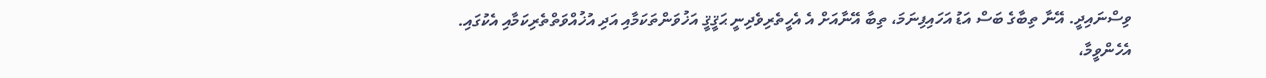ވިސްނައިދީ. އޭނާ ތިބާގެ ބަސް އަޑު އަހައިފިނަމަ، ތިބާ އޭނާއަށް އެ އެހީތެރިވެދިނީ ޙަޤީޤީ އަޚުވަންތަކަމާއި އަދި އުޚުއްވަތްތެރިކަމާއި އެކުގައި.
އެހެންވީމާ،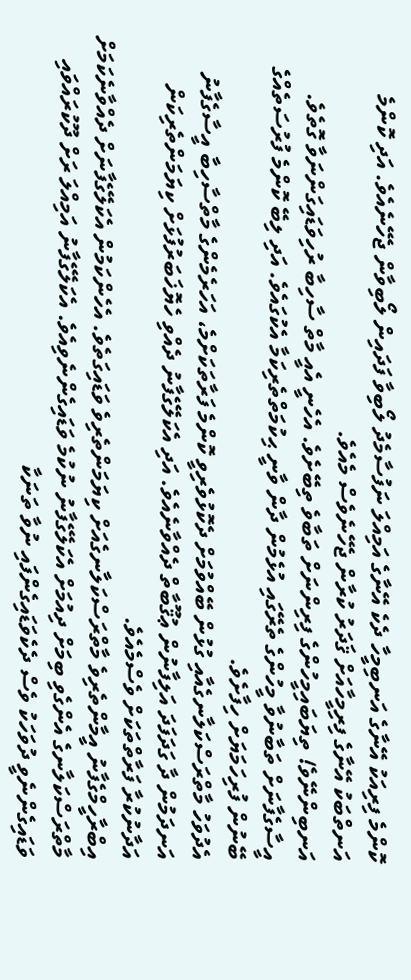ކޮންމެ ފިރިއަކު އޭނާގެ އަނބިމީހާ ދެކެ އޭނާގެ އަމިއްލަ ނަފުސާމެދު ލޯބިވާ ފަދައިން ލޯބިވާން ޖެހޭނެއެވެ. އަދި ކޮންމެ އަނތްބަކު އޭނާގެ ފިރިމީހާއަށް ޤަދަރު ކުރާން ޖެހޭނެވެސް މެއެވެ.
އަނބިންނޭވެ! ތިޔަބައިމީހުންގެ ފިރިންނަށް ތަބާވެ ތިބޭށެވެ. އެހެނީ އެއީ މާތް ސާހިބާ ރުހިވަޑައިގަންނަވާ ގޮތެވެ.
އީސާގެފާނަށް ތަބާނުވާ މީހުންގެ ތެރޭގައި އުޅެމުން ދާން ވާނީ ޙިކުމަތްތެރިކަމާ އެކުގައެވެ. އަދި ލިބޭ ކޮންމެ ފުރުސަތެއްގެ ބޭނުން ފުރިހަމަޔަށް ހިފާށެވެ.
އެދުވަހު މާތްރަސްކަލާނގެއާއި ގުޅުން ބޭއްވުމަށް ދެކޮޅުވެރިވީ ކޮންމެ ފަރާތަކަށްމެ، އަހަރެމެންގެ މާތްސާހިބާ އީސާގެފާނު އަނދަމުން ދާ ގަދަފަދަ އަލިފާނުން ޢުޤޫބާތް ދެއްވާނެއެވެ. އަދި އެކަލޭގެފާނު ދެއްވި ހެޔޮޚަބަރުފުޅަށް ކިޔަމަންތެރިކަން އަދާނުކުރާ ފަރާތްތަކަށް ވެސްމެއެވެ.
އިބްރާހީމްގެފާނު އީމާންތެރިވެ މާތްރަސްކަލާނގެއަށް ކިޔަމަންތެރިވެ ވަޑައިގަތެވެ. އެހެންކަމުން އެކަލޭގެފާނަށް ދެއްވާނެކަމަށް މާތްރަސްކަލާނގެ އެންގެވި ބިމަށް ދިއުމަށް އެކަލޭގެފާނު ނުކުމެ ވަޑައިގެންނެވިއެވެ. އެކަލޭގެފާނު އަމިއްލަ ރަށް ދޫކުރައްވައި ވަޑައިގެންނެވީ ދުވަހަކު ވެސް ދެކެވަޑައިގެންފައި ނުވާ ތަނަކާ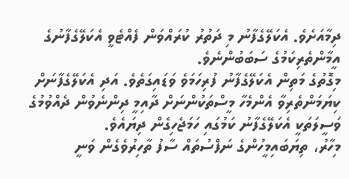ދިމާއަށެވެ. އެކަލޭގެފާނު މި ދަތުރު ކުރައްވަން ފެއްޓެވީ އެކަލޭގެފާނުގެ އީމާންތެރިކަމުގެ ސަބަބުންނެވެ.
މިގޮތުގެ މަތިން އެކަލޭގެފާނު ފުރިހަމަވެ ވަޑައިގަތެވެ. އަދި އެކަލޭގެފާނަށް ކިޔަމަންތެރިވާ އެންމެހާ މީސްތަކުންނަށް ދާއިމީ ދިންނެވުން ދެއްވުމުގެ ވަސީލަތަކީ އެކަލޭގެފާނު ކަމުގައި ހަމަޖެހިގެން ދިޔައެވެ.
މިހާރު، ތިޔަބައިމީހުންގެ ނަފްސުތައް ސާފު ތާހިރުވެގެން ވަނީ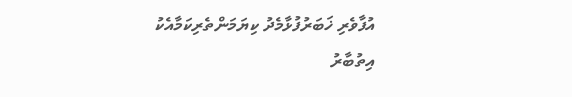އުފާވެރި ޚަބަރުފުޅާމެދު ކިޔަމަންތެރިކަމާއެކު އިތުބާރު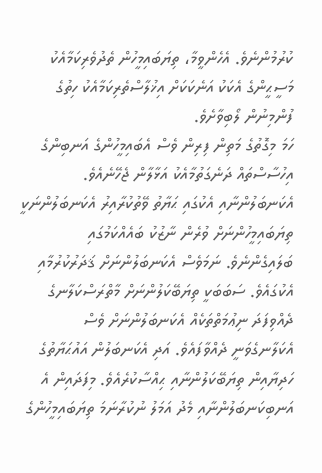ކުރުމުންނެވެ. އެހެންވީމާ، ތިޔަބައިމީހުން ތެދުވެރިކަމާއެކު މަސީޙީންގެ އެކަކު އަނެކަކަށް އިޚުލާސްތެރިކަމާއެކު ހިތުގެ ފުންމިނުން ލޯބިވާށެވެ.
ހަމަ މިގޮތުގެ މަތިން ފިރިން ވެސް އެބައިމީހުންގެ އަނބިންގެ އިހުސާސްތައް ދަނެގަތުމާއެކު އަޅާލާން ޖެހޭނެއެވެ. އެކަނބަލުންނާއި އެކުގައި ޙަޔާތު ވޭތުކުރާއިރު އެކަނބަލުންނަކީ ތިޔަބައިމީހުންނަށް ވުރެން ނާޒުކު ބައެއްކަމުގައި ބަލައިގެންނެވެ. ނަމަވެސް އެކަނބަލުންނަށް ޤަދަރުކުރުމާއި އެކުގައެވެ. ސަބަބަކީ ތިޔަބޭކަލުންނަށް މާތްރަސްކަލާނގެ ދެއްވިފަދަ ނިޢުމަތްތަކެއް އެކަނބަލުންނަށް ވެސް އެކަލާނގެވަނީ ދެއްވާފައެވެ. އަދި އެކަނބަލުން އައުޙަޔާތުގެ ހަދިޔާއިން ތިޔަބޭކަލުންނާއި ޙިއްސާކުރެއެވެ. މިފަދައިން އެ އަނބިކަނބަލުންނާއި މެދު އަމަލު ނުކުރާނަމަ ތިޔަބައިމީހުންގެ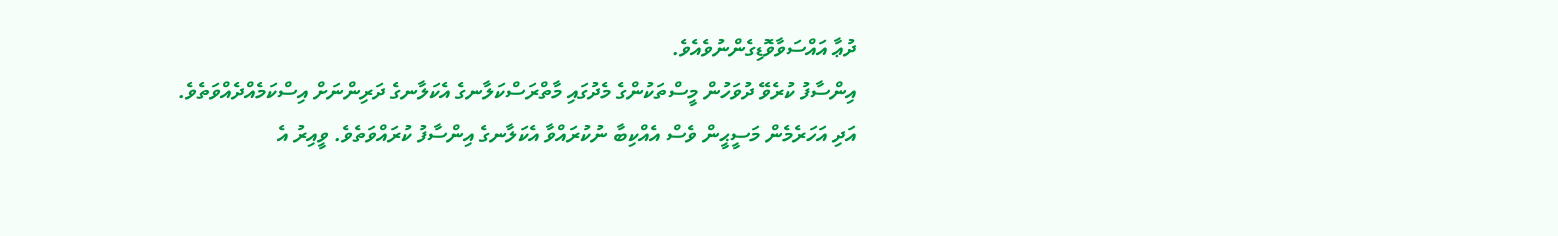ދުޢާ އައްސަވާވޮޑިގެންނުވެއެވެ.
އިންސާފު ކުރެވޭ ދުވަހުން މީސްތަކުންގެ މެދުގައި މާތްރަސްކަލާނގެ އެކަލާނގެ ދަރިންނަށް އިސްކަމެއްދެއްވަތެވެ. އަދި އަހަރެމެން މަސީޙީން ވެސް އެއްކިބާ ނުކުރައްވާ އެކަލާނގެ އިންސާފު ކުރައްވަތެވެ. ވީއިރު އެ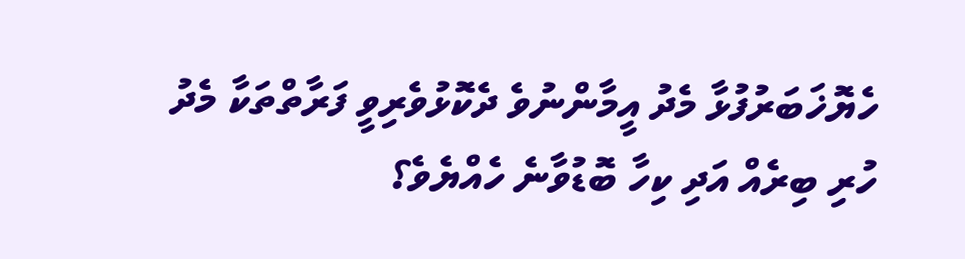ހެޔޮޚަބަރުފުޅާ މެދު އީމާންނުވެ ދެކޮޅުވެރިވީ ފަރާތްތަކާ މެދު ހުރި ބިރެއް އަދި ކިހާ ބޮޑުވާނެ ހެއްޔެވެ؟